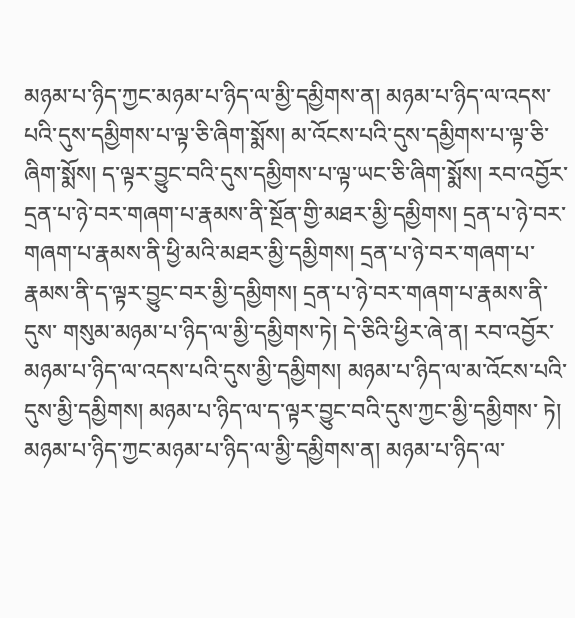མཉམ་པ་ཉིད་ཀྱང་མཉམ་པ་ཉིད་ལ་མྱི་དམྱིགས་ན། མཉམ་པ་ཉིད་ལ་འདས་པའི་དུས་དམྱིགས་པ་ལྟ་ཅི་ཞིག་སྨོས། མ་འོངས་པའི་དུས་དམྱིགས་པ་ལྟ་ཅི་ཞིག་སྨོས། ད་ལྟར་བྱུང་བའི་དུས་དམྱིགས་པ་ལྟ་ཡང་ཅི་ཞིག་སྨོས། རབ་འབྱོར་ དྲན་པ་ཉེ་བར་གཞག་པ་རྣམས་ནི་སྔོན་གྱི་མཐར་མྱི་དམྱིགས། དྲན་པ་ཉེ་བར་གཞག་པ་རྣམས་ནི་ཕྱི་མའི་མཐར་མྱི་དམྱིགས། དྲན་པ་ཉེ་བར་གཞག་པ་རྣམས་ནི་ད་ལྟར་བྱུང་བར་མྱི་དམྱིགས། དྲན་པ་ཉེ་བར་གཞག་པ་རྣམས་ནི་དུས་ གསུམ་མཉམ་པ་ཉིད་ལ་མྱི་དམྱིགས་ཏེ། དེ་ཅིའི་ཕྱིར་ཞེ་ན། རབ་འབྱོར་མཉམ་པ་ཉིད་ལ་འདས་པའི་དུས་མྱི་དམྱིགས། མཉམ་པ་ཉིད་ལ་མ་འོངས་པའི་དུས་མྱི་དམྱིགས། མཉམ་པ་ཉིད་ལ་ད་ལྟར་བྱུང་བའི་དུས་ཀྱང་མྱི་དམྱིགས་ ཏེ། མཉམ་པ་ཉིད་ཀྱང་མཉམ་པ་ཉིད་ལ་མྱི་དམྱིགས་ན། མཉམ་པ་ཉིད་ལ་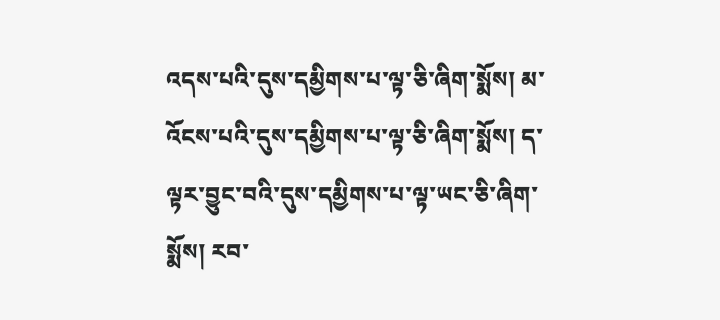འདས་པའི་དུས་དམྱིགས་པ་ལྟ་ཅི་ཞིག་སྨོས། མ་འོངས་པའི་དུས་དམྱིགས་པ་ལྟ་ཅི་ཞིག་སྨོས། ད་ལྟར་བྱུང་བའི་དུས་དམྱིགས་པ་ལྟ་ཡང་ཅི་ཞིག་སྨོས། རབ་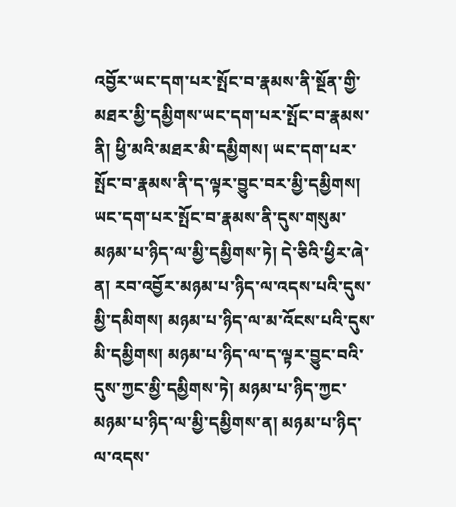འབྱོར་ཡང་དག་པར་སྤོང་བ་རྣམས་ནི་སྔོན་གྱི་མཐར་མྱི་དམྱིགས་ཡང་དག་པར་སྤོང་བ་རྣམས་ནི། ཕྱི་མའི་མཐར་མི་དམྱིགས། ཡང་དག་པར་སྤོང་བ་རྣམས་ནི་ད་ལྟར་བྱུང་བར་མྱི་དམྱིགས། ཡང་དག་པར་སྤོང་བ་རྣམས་ནི་དུས་གསུམ་ མཉམ་པ་ཉིད་ལ་མྱི་དམྱིགས་ཏེ། དེ་ཅིའི་ཕྱིར་ཞེ་ན། རབ་འབྱོར་མཉམ་པ་ཉིད་ལ་འདས་པའི་དུས་མྱི་དམིགས། མཉམ་པ་ཉིད་ལ་མ་འོངས་པའི་དུས་མི་དམྱིགས། མཉམ་པ་ཉིད་ལ་ད་ལྟར་བྱུང་བའི་དུས་ཀྱང་མྱི་དམྱིགས་ཏེ། མཉམ་པ་ཉིད་ཀྱང་མཉམ་པ་ཉིད་ལ་མྱི་དམྱིགས་ན། མཉམ་པ་ཉིད་ལ་འདས་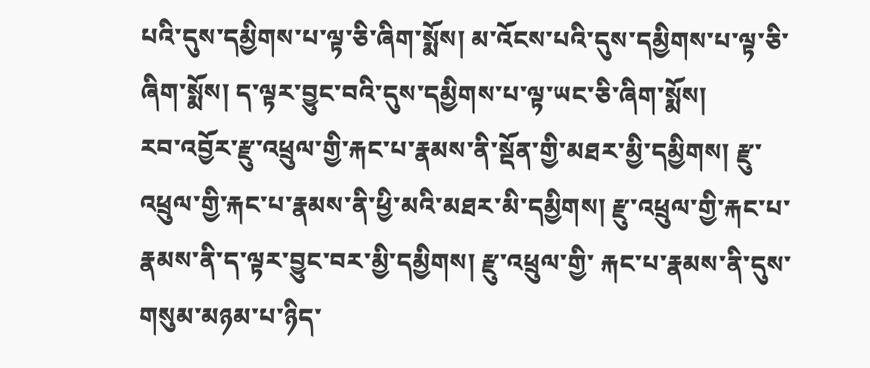པའི་དུས་དམྱིགས་པ་ལྟ་ཅི་ཞིག་སྨོས། མ་འོངས་པའི་དུས་དམྱིགས་པ་ལྟ་ཅི་ཞིག་སྨོས། ད་ལྟར་བྱུང་བའི་དུས་དམྱིགས་པ་ལྟ་ཡང་ཅི་ཞིག་སྨོས།
རབ་འབྱོར་རྫུ་འཕྲུལ་གྱི་རྐང་པ་རྣམས་ནི་སྡོན་གྱི་མཐར་མྱི་དམྱིགས། རྫུ་འཕྲུལ་གྱི་རྐང་པ་རྣམས་ནི་ཕྱི་མའི་མཐར་མི་དམྱིགས། རྫུ་འཕྲུལ་གྱི་རྐང་པ་རྣམས་ནི་ད་ལྟར་བྱུང་བར་མྱི་དམྱིགས། རྫུ་འཕྲུལ་གྱི་ རྐང་པ་རྣམས་ནི་དུས་གསུམ་མཉམ་པ་ཉིད་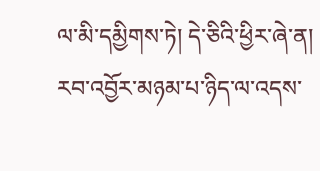ལ་མི་དམྱིགས་ཏེ། དེ་ཅིའི་ཕྱིར་ཞེ་ན། རབ་འབྱོར་མཉམ་པ་ཉིད་ལ་འདས་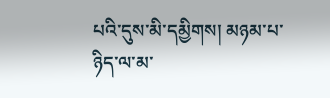པའི་དུས་མི་དམྱིགས། མཉམ་པ་ཉིད་ལ་མ་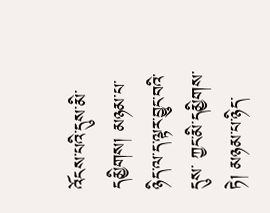འོངས་པའི་དུས་མི་དམྱིགས། མཉམ་པ་ཉིད་ལ་ད་ལྟར་བྱུང་བའི་དུས་ ཀྱང་མི་དམྱིགས་ཏེ། མཉམ་པ་ཉིད་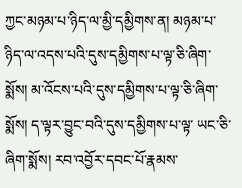ཀྱང་མཉམ་པ་ཉིད་ལ་མྱི་དམྱིགས་ན། མཉམ་པ་ཉིད་ལ་འདས་པའི་དུས་དམྱིགས་པ་ལྟ་ཅི་ཞིག་སྨོས། མ་འོངས་པའི་དུས་དམྱིགས་པ་ལྟ་ཅི་ཞིག་སྨོས། ད་ལྟར་བྱུང་བའི་དུས་དམྱིགས་པ་ལྟ་ ཡང་ཅི་ཞིག་སྨོས། རབ་འབྱོར་དབང་པོ་རྣམས་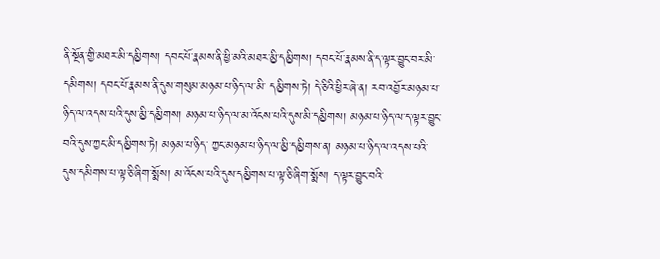ནི་སྔོན་གྱི་མཐར་མི་དམྱིགས། དབང་པོ་རྣམས་ནི་ཕྱི་མའི་མཐར་མྱི་དམྱིགས། དབང་པོ་རྣམས་ནི་ད་ལྟར་བྱུང་བར་མི་དམིགས། དབང་པོ་རྣམས་ནི་དུས་གསུམ་མཉམ་པ་ཉིད་ལ་མི་ དམྱིགས་ཏེ། དེ་ཅིའི་ཕྱིར་ཞེ་ན། རབ་འབྱོར་མཉམ་པ་ཉིད་ལ་འདས་པའི་དུས་མྱི་དམྱིགས། མཉམ་པ་ཉིད་ལ་མ་འོངས་པའི་དུས་མི་དམྱིགས། མཉམ་པ་ཉིད་ལ་ད་ལྟར་བྱུང་བའི་དུས་ཀྱང་མི་དམྱིགས་ཏེ། མཉམ་པ་ཉིད་ ཀྱང་མཉམ་པ་ཉིད་ལ་མྱི་དམྱིགས་ན། མཉམ་པ་ཉིད་ལ་འདས་པའི་དུས་དམིགས་པ་ལྟ་ཅི་ཞིག་སྨོས། མ་འོངས་པའི་དུས་དམྱིགས་པ་ལྟ་ཅི་ཞིག་སྨོས། ད་ལྟར་བྱུང་བའི་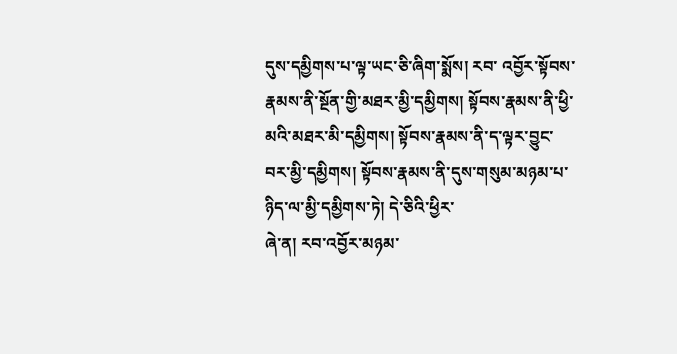དུས་དམྱིགས་པ་ལྟ་ཡང་ཅི་ཞིག་སྨོས། རབ་ འབྱོར་སྟོབས་རྣམས་ནི་སྔོན་གྱི་མཐར་མྱི་དམྱིགས། སྟོབས་རྣམས་ནི་ཕྱི་མའི་མཐར་མི་དམྱིགས། སྟོབས་རྣམས་ནི་ད་ལྟར་བྱུང་བར་མྱི་དམྱིགས། སྟོབས་རྣམས་ནི་དུས་གསུམ་མཉམ་པ་ཉིད་ལ་མྱི་དམྱིགས་ཏེ། དེ་ཅིའི་ཕྱིར་
ཞེ་ན། རབ་འབྱོར་མཉམ་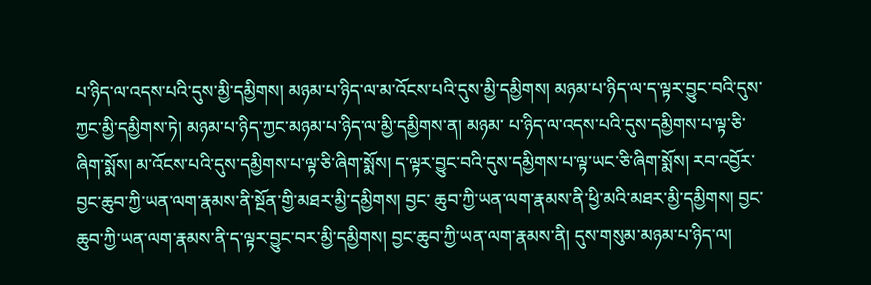པ་ཉིད་ལ་འདས་པའི་དུས་མྱི་དམྱིགས། མཉམ་པ་ཉིད་ལ་མ་འོངས་པའི་དུས་མྱི་དམྱིགས། མཉམ་པ་ཉིད་ལ་ད་ལྟར་བྱུང་བའི་དུས་ཀྱང་མྱི་དམྱིགས་ཏེ། མཉམ་པ་ཉིད་ཀྱང་མཉམ་པ་ཉིད་ལ་མྱི་དམྱིགས་ན། མཉམ་ པ་ཉིད་ལ་འདས་པའི་དུས་དམྱིགས་པ་ལྟ་ཅི་ཞིག་སྨོས། མ་འོངས་པའི་དུས་དམྱིགས་པ་ལྟ་ཅི་ཞིག་སྨོས། ད་ལྟར་བྱུང་བའི་དུས་དམྱིགས་པ་ལྟ་ཡང་ཅི་ཞིག་སྨོས། རབ་འབྱོར་བྱང་ཆུབ་ཀྱི་ཡན་ལག་རྣམས་ནི་སྔོན་གྱི་མཐར་མྱི་དམྱིགས། བྱང་ ཆུབ་ཀྱི་ཡན་ལག་རྣམས་ནི་ཕྱི་མའི་མཐར་མྱི་དམྱིགས། བྱང་ཆུབ་ཀྱི་ཡན་ལག་རྣམས་ནི་ད་ལྟར་བྱུང་བར་མྱི་དམྱིགས། བྱང་ཆུབ་ཀྱི་ཡན་ལག་རྣམས་ནི། དུས་གསུམ་མཉམ་པ་ཉིད་ལ།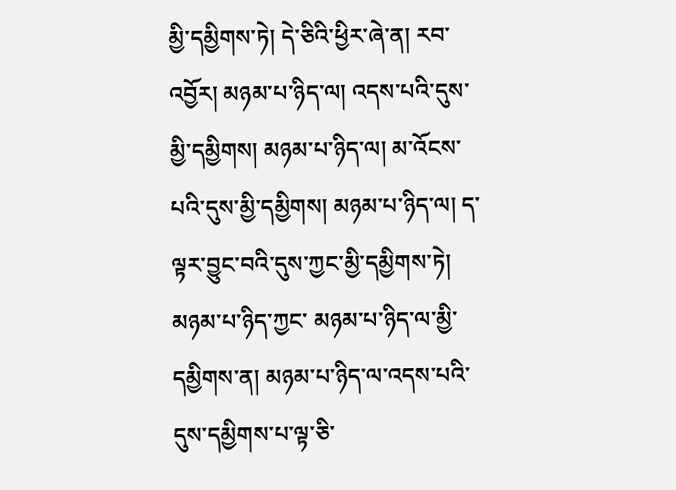མྱི་དམྱིགས་ཏེ། དེ་ཅིའི་ཕྱིར་ཞེ་ན། རབ་འབྱོར། མཉམ་པ་ཉིད་ལ། འདས་པའི་དུས་མྱི་དམྱིགས། མཉམ་པ་ཉིད་ལ། མ་འོངས་པའི་དུས་མྱི་དམྱིགས། མཉམ་པ་ཉིད་ལ། ད་ལྟར་བྱུང་བའི་དུས་ཀྱང་མྱི་དམྱིགས་ཏེ། མཉམ་པ་ཉིད་ཀྱང་ མཉམ་པ་ཉིད་ལ་མྱི་དམྱིགས་ན། མཉམ་པ་ཉིད་ལ་འདས་པའི་དུས་དམྱིགས་པ་ལྟ་ཅི་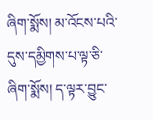ཞིག་སྨོས། མ་འོངས་པའི་དུས་དམྱིགས་པ་ལྟ་ཅི་ཞིག་སྨོས། ད་ལྟར་བྱུང་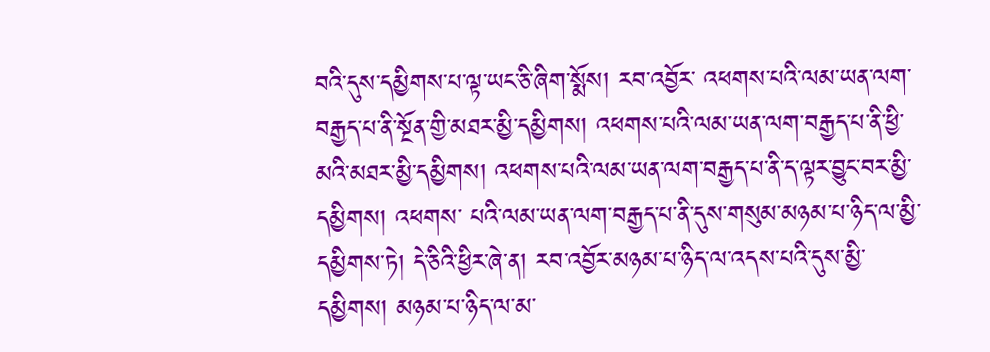བའི་དུས་དམྱིགས་པ་ལྟ་ཡང་ཅི་ཞིག་སྨོས། རབ་འབྱོར་ འཕགས་པའི་ལམ་ཡན་ལག་བརྒྱད་པ་ནི་སྔོན་གྱི་མཐར་མྱི་དམྱིགས། འཕགས་པའི་ལམ་ཡན་ལག་བརྒྱད་པ་ནི་ཕྱི་མའི་མཐར་མྱི་དམྱིགས། འཕགས་པའི་ལམ་ཡན་ལག་བརྒྱད་པ་ནི་ད་ལྟར་བྱུང་བར་མྱི་དམྱིགས། འཕགས་ པའི་ལམ་ཡན་ལག་བརྒྱད་པ་ནི་དུས་གསུམ་མཉམ་པ་ཉིད་ལ་མྱི་དམྱིགས་ཏེ། དེ་ཅིའི་ཕྱིར་ཞེ་ན། རབ་འབྱོར་མཉམ་པ་ཉིད་ལ་འདས་པའི་དུས་མྱི་དམྱིགས། མཉམ་པ་ཉིད་ལ་མ་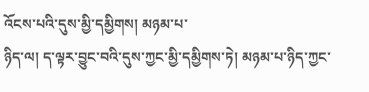འོངས་པའི་དུས་མྱི་དམྱིགས། མཉམ་པ་
ཉིད་ལ། ད་ལྟར་བྱུང་བའི་དུས་ཀྱང་མྱི་དམྱིགས་ཏེ། མཉམ་པ་ཉིད་ཀྱང་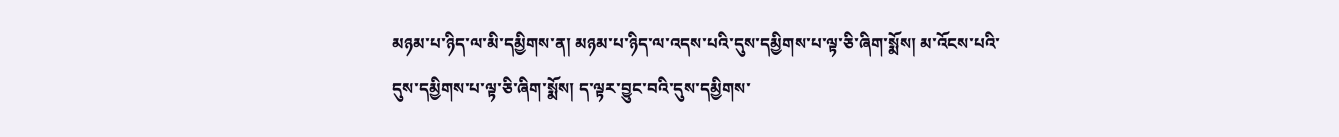མཉམ་པ་ཉིད་ལ་མི་དམྱིགས་ན། མཉམ་པ་ཉིད་ལ་འདས་པའི་དུས་དམྱིགས་པ་ལྟ་ཅི་ཞིག་སྨོས། མ་འོངས་པའི་དུས་དམྱིགས་པ་ལྟ་ཅི་ཞིག་སྨོས། ད་ལྟར་བྱུང་བའི་དུས་དམྱིགས་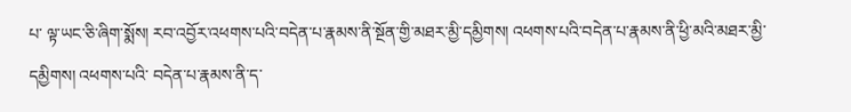པ་ ལྟ་ཡང་ཅི་ཞིག་སྨོས། རབ་འབྱོར་འཕགས་པའི་བདེན་པ་རྣམས་ནི་སྔོན་གྱི་མཐར་མྱི་དམྱིགས། འཕགས་པའི་བདེན་པ་རྣམས་ནི་ཕྱི་མའི་མཐར་མྱི་དམྱིགས། འཕགས་པའི་ བདེན་པ་རྣམས་ནི་ད་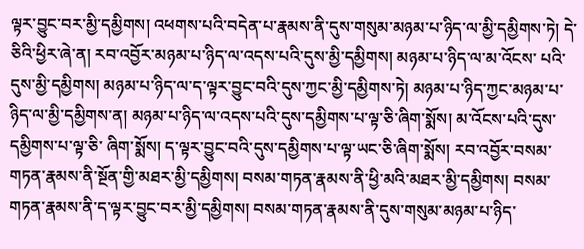ལྟར་བྱུང་བར་མྱི་དམྱིགས། འཕགས་པའི་བདེན་པ་རྣམས་ནི་དུས་གསུམ་མཉམ་པ་ཉིད་ལ་མྱི་དམྱིགས་ཏེ། དེ་ཅིའི་ཕྱིར་ཞེ་ན། རབ་འབྱོར་མཉམ་པ་ཉིད་ལ་འདས་པའི་དུས་མྱི་དམྱིགས། མཉམ་པ་ཉིད་ལ་མ་འོངས་ པའི་དུས་མྱི་དམྱིགས། མཉམ་པ་ཉིད་ལ་ད་ལྟར་བྱུང་བའི་དུས་ཀྱང་མྱི་དམྱིགས་ཏེ། མཉམ་པ་ཉིད་ཀྱང་མཉམ་པ་ཉིད་ལ་མྱི་དམྱིགས་ན། མཉམ་པ་ཉིད་ལ་འདས་པའི་དུས་དམྱིགས་པ་ལྟ་ཅི་ཞིག་སྨོས། མ་འོངས་པའི་དུས་དམྱིགས་པ་ལྟ་ཅི་ ཞིག་སྨོས། ད་ལྟར་བྱུང་བའི་དུས་དམྱིགས་པ་ལྟ་ཡང་ཅི་ཞིག་སྨོས། རབ་འབྱོར་བསམ་གཏན་རྣམས་ནི་སྔོན་གྱི་མཐར་མྱི་དམྱིགས། བསམ་གཏན་རྣམས་ནི་ཕྱི་མའི་མཐར་མྱི་དམྱིགས། བསམ་གཏན་རྣམས་ནི་ད་ལྟར་བྱུང་བར་མྱི་དམྱིགས། བསམ་གཏན་རྣམས་ནི་དུས་གསུམ་མཉམ་པ་ཉིད་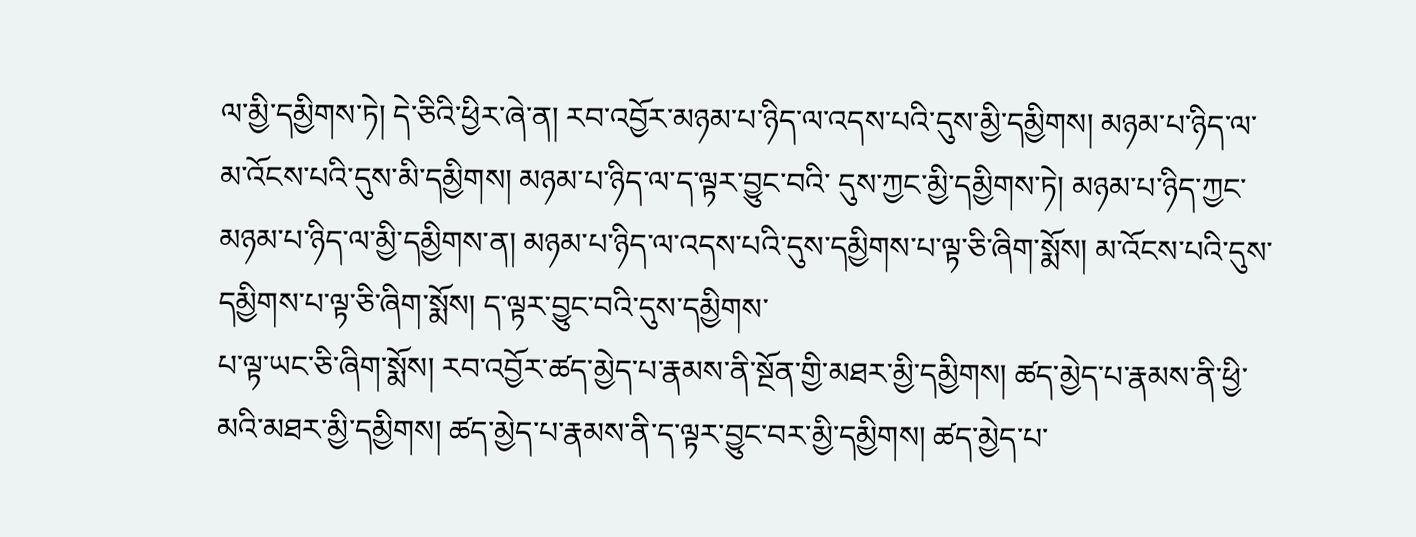ལ་མྱི་དམྱིགས་ཏེ། དེ་ཅིའི་ཕྱིར་ཞེ་ན། རབ་འབྱོར་མཉམ་པ་ཉིད་ལ་འདས་པའི་དུས་མྱི་དམྱིགས། མཉམ་པ་ཉིད་ལ་མ་འོངས་པའི་དུས་མི་དམྱིགས། མཉམ་པ་ཉིད་ལ་ད་ལྟར་བྱུང་བའི་ དུས་ཀྱང་མྱི་དམྱིགས་ཏེ། མཉམ་པ་ཉིད་ཀྱང་མཉམ་པ་ཉིད་ལ་མྱི་དམྱིགས་ན། མཉམ་པ་ཉིད་ལ་འདས་པའི་དུས་དམྱིགས་པ་ལྟ་ཅི་ཞིག་སྨོས། མ་འོངས་པའི་དུས་དམྱིགས་པ་ལྟ་ཅི་ཞིག་སྨོས། ད་ལྟར་བྱུང་བའི་དུས་དམྱིགས་
པ་ལྟ་ཡང་ཅི་ཞིག་སྨོས། རབ་འབྱོར་ཚད་མྱེད་པ་རྣམས་ནི་སྔོན་གྱི་མཐར་མྱི་དམྱིགས། ཚད་མྱེད་པ་རྣམས་ནི་ཕྱི་མའི་མཐར་མྱི་དམྱིགས། ཚད་མྱེད་པ་རྣམས་ནི་ད་ལྟར་བྱུང་བར་མྱི་དམྱིགས། ཚད་མྱེད་པ་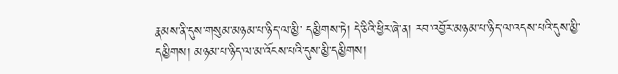རྣམས་ནི་དུས་གསུམ་མཉམ་པ་ཉིད་ལ་མྱི་ དམྱིགས་ཏེ། དེ་ཅིའི་ཕྱིར་ཞེ་ན། རབ་འབྱོར་མཉམ་པ་ཉིད་ལ་འདས་པའི་དུས་མྱི་དམྱིགས། མཉམ་པ་ཉིད་ལ་མ་འོངས་པའི་དུས་མྱི་དམྱིགས།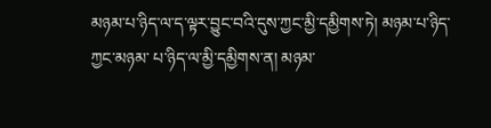མཉམ་པ་ཉིད་ལ་ད་ལྟར་བྱུང་བའི་དུས་ཀྱང་མྱི་དམྱིགས་ཏེ། མཉམ་པ་ཉིད་ཀྱང་མཉམ་ པ་ཉིད་ལ་མྱི་དམྱིགས་ན། མཉམ་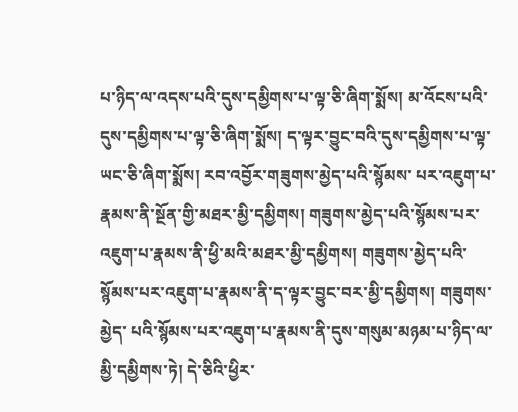པ་ཉིད་ལ་འདས་པའི་དུས་དམྱིགས་པ་ལྟ་ཅི་ཞིག་སྨོས། མ་འོངས་པའི་དུས་དམྱིགས་པ་ལྟ་ཅི་ཞིག་སྨོས། ད་ལྟར་བྱུང་བའི་དུས་དམྱིགས་པ་ལྟ་ཡང་ཅི་ཞིག་སྨོས། རབ་འབྱོར་གཟུགས་མྱེད་པའི་སྙོམས་ པར་འཇུག་པ་རྣམས་ནི་སྔོན་གྱི་མཐར་མྱི་དམྱིགས། གཟུགས་མྱེད་པའི་སྙོམས་པར་འཇུག་པ་རྣམས་ནི་ཕྱི་མའི་མཐར་མྱི་དམྱིགས། གཟུགས་མྱེད་པའི་སྙོམས་པར་འཇུག་པ་རྣམས་ནི་ད་ལྟར་བྱུང་བར་མྱི་དམྱིགས། གཟུགས་མྱེད་ པའི་སྙོམས་པར་འཇུག་པ་རྣམས་ནི་དུས་གསུམ་མཉམ་པ་ཉིད་ལ་མྱི་དམྱིགས་ཏེ། དེ་ཅིའི་ཕྱིར་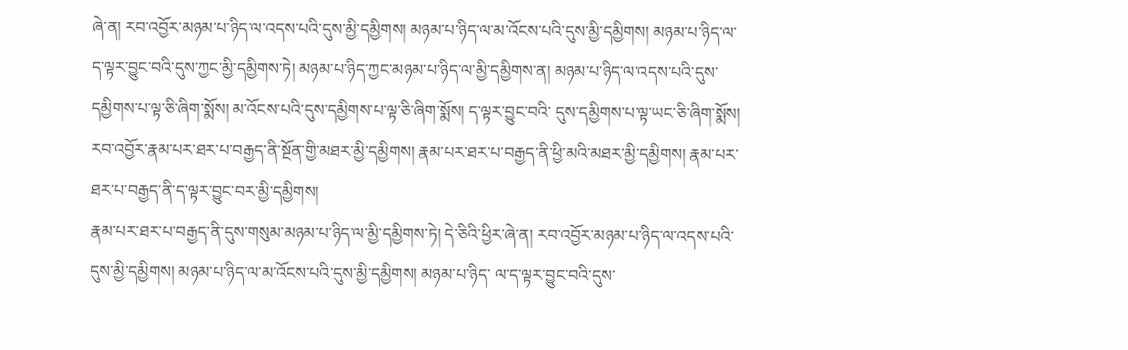ཞེ་ན། རབ་འབྱོར་མཉམ་པ་ཉིད་ལ་འདས་པའི་དུས་མྱི་དམྱིགས། མཉམ་པ་ཉིད་ལ་མ་འོངས་པའི་དུས་མྱི་དམྱིགས། མཉམ་པ་ཉིད་ལ་ ད་ལྟར་བྱུང་བའི་དུས་ཀྱང་མྱི་དམྱིགས་ཏེ། མཉམ་པ་ཉིད་ཀྱང་མཉམ་པ་ཉིད་ལ་མྱི་དམྱིགས་ན། མཉམ་པ་ཉིད་ལ་འདས་པའི་དུས་དམྱིགས་པ་ལྟ་ཅི་ཞིག་སྨོས། མ་འོངས་པའི་དུས་དམྱིགས་པ་ལྟ་ཅི་ཞིག་སྨོས། ད་ལྟར་བྱུང་བའི་ དུས་དམྱིགས་པ་ལྟ་ཡང་ཅི་ཞིག་སྨོས། རབ་འབྱོར་རྣམ་པར་ཐར་པ་བརྒྱད་ནི་སྔོན་གྱི་མཐར་མྱི་དམྱིགས། རྣམ་པར་ཐར་པ་བརྒྱད་ནི་ཕྱི་མའི་མཐར་མྱི་དམྱིགས། རྣམ་པར་ཐར་པ་བརྒྱད་ནི་ད་ལྟར་བྱུང་བར་མྱི་དམྱིགས།
རྣམ་པར་ཐར་པ་བརྒྱད་ནི་དུས་གསུམ་མཉམ་པ་ཉིད་ལ་མྱི་དམྱིགས་ཏེ། དེ་ཅིའི་ཕྱིར་ཞེ་ན། རབ་འབྱོར་མཉམ་པ་ཉིད་ལ་འདས་པའི་དུས་མྱི་དམྱིགས། མཉམ་པ་ཉིད་ལ་མ་འོངས་པའི་དུས་མྱི་དམྱིགས། མཉམ་པ་ཉིད་ ལ་ད་ལྟར་བྱུང་བའི་དུས་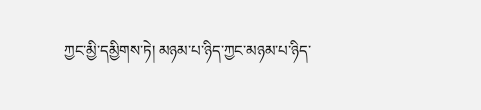ཀྱང་མྱི་དམྱིགས་ཏེ། མཉམ་པ་ཉིད་ཀྱང་མཉམ་པ་ཉིད་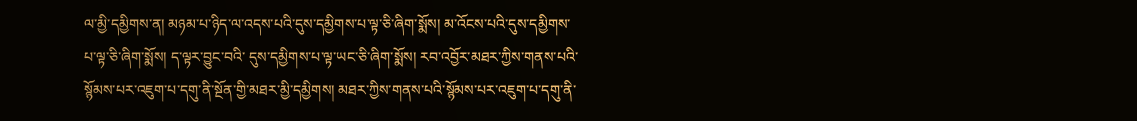ལ་མྱི་དམྱིགས་ན། མཉམ་པ་ཉིད་ལ་འདས་པའི་དུས་དམྱིགས་པ་ལྟ་ཅི་ཞིག་སྨོས། མ་འོངས་པའི་དུས་དམྱིགས་པ་ལྟ་ཅི་ཞིག་སྨོས། ད་ལྟར་བྱུང་བའི་ དུས་དམྱིགས་པ་ལྟ་ཡང་ཅི་ཞིག་སྨོས། རབ་འབྱོར་མཐར་ཀྱིས་གནས་པའི་སྙོམས་པར་འཇུག་པ་དགུ་ནི་སྔོན་གྱི་མཐར་མྱི་དམྱིགས། མཐར་ཀྱིས་གནས་པའི་སྙོམས་པར་འཇུག་པ་དགུ་ནི་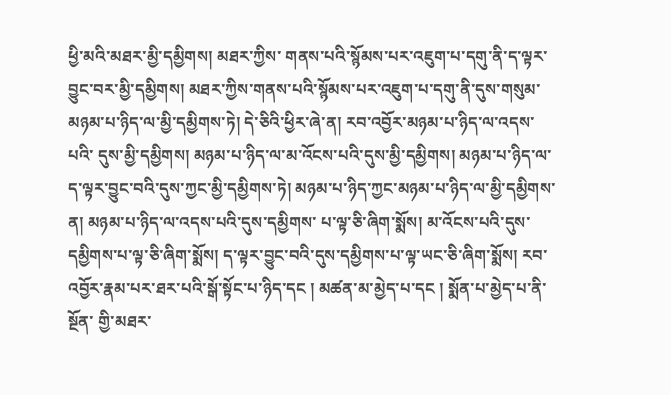ཕྱི་མའི་མཐར་མྱི་དམྱིགས། མཐར་ཀྱིས་ གནས་པའི་སྙོམས་པར་འཇུག་པ་དགུ་ནི་ད་ལྟར་བྱུང་བར་མྱི་དམྱིགས། མཐར་ཀྱིས་གནས་པའི་སྙོམས་པར་འཇུག་པ་དགུ་ནི་དུས་གསུམ་མཉམ་པ་ཉིད་ལ་མྱི་དམྱིགས་ཏེ། དེ་ཅིའི་ཕྱིར་ཞེ་ན། རབ་འབྱོར་མཉམ་པ་ཉིད་ལ་འདས་པའི་ དུས་མྱི་དམྱིགས། མཉམ་པ་ཉིད་ལ་མ་འོངས་པའི་དུས་མྱི་དམྱིགས། མཉམ་པ་ཉིད་ལ་ད་ལྟར་བྱུང་བའི་དུས་ཀྱང་མྱི་དམྱིགས་ཏེ། མཉམ་པ་ཉིད་ཀྱང་མཉམ་པ་ཉིད་ལ་མྱི་དམྱིགས་ན། མཉམ་པ་ཉིད་ལ་འདས་པའི་དུས་དམྱིགས་ པ་ལྟ་ཅི་ཞིག་སྨོས། མ་འོངས་པའི་དུས་དམྱིགས་པ་ལྟ་ཅི་ཞིག་སྨོས། ད་ལྟར་བྱུང་བའི་དུས་དམྱིགས་པ་ལྟ་ཡང་ཅི་ཞིག་སྨོས། རབ་འབྱོར་རྣམ་པར་ཐར་པའི་སྒོ་སྟོང་པ་ཉིད་དང ། མཚན་མ་མྱེད་པ་དང ། སྨོན་པ་མྱེད་པ་ནི་སྔོན་ གྱི་མཐར་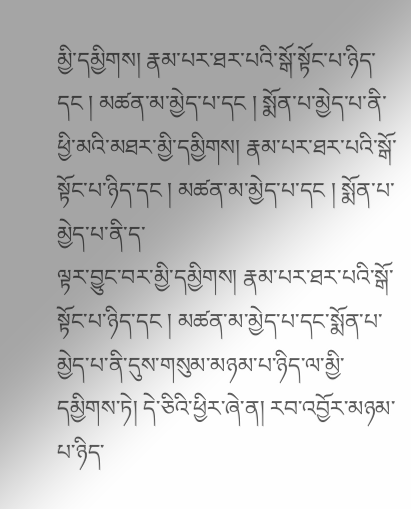མྱི་དམྱིགས། རྣམ་པར་ཐར་པའི་སྒོ་སྟོང་པ་ཉིད་དང ། མཚན་མ་མྱེད་པ་དང ། སྨོན་པ་མྱེད་པ་ནི་ཕྱི་མའི་མཐར་མྱི་དམྱིགས། རྣམ་པར་ཐར་པའི་སྒོ་སྟོང་པ་ཉིད་དང ། མཚན་མ་མྱེད་པ་དང ། སྨོན་པ་མྱེད་པ་ནི་ད་
ལྟར་བྱུང་བར་མྱི་དམྱིགས། རྣམ་པར་ཐར་པའི་སྒོ་སྟོང་པ་ཉིད་དང ། མཚན་མ་མྱེད་པ་དང་སྨོན་པ་མྱེད་པ་ནི་དུས་གསུམ་མཉམ་པ་ཉིད་ལ་མྱི་དམྱིགས་ཏེ། དེ་ཅིའི་ཕྱིར་ཞེ་ན། རབ་འབྱོར་མཉམ་པ་ཉིད་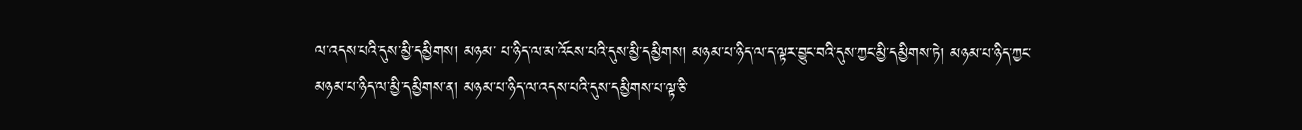ལ་འདས་པའི་དུས་མྱི་དམྱིགས། མཉམ་ པ་ཉིད་ལ་མ་འོངས་པའི་དུས་མྱི་དམྱིགས། མཉམ་པ་ཉིད་ལ་ད་ལྟར་བྱུང་བའི་དུས་ཀྱང་མྱི་དམྱིགས་ཏེ། མཉམ་པ་ཉིད་ཀྱང་མཉམ་པ་ཉིད་ལ་མྱི་དམྱིགས་ན། མཉམ་པ་ཉིད་ལ་འདས་པའི་དུས་དམྱིགས་པ་ལྟ་ཅི་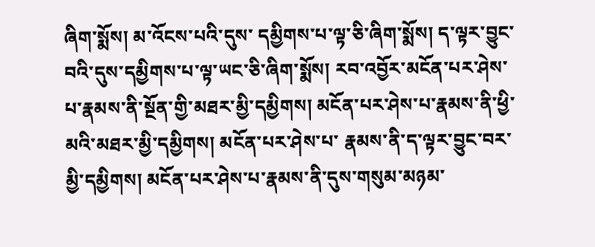ཞིག་སྨོས། མ་འོངས་པའི་དུས་ དམྱིགས་པ་ལྟ་ཅི་ཞིག་སྨོས། ད་ལྟར་བྱུང་བའི་དུས་དམྱིགས་པ་ལྟ་ཡང་ཅི་ཞིག་སྨོས། རབ་འབྱོར་མངོན་པར་ཤེས་པ་རྣམས་ནི་སྔོན་གྱི་མཐར་མྱི་དམྱིགས། མངོན་པར་ཤེས་པ་རྣམས་ནི་ཕྱི་མའི་མཐར་མྱི་དམྱིགས། མངོན་པར་ཤེས་པ་ རྣམས་ནི་ད་ལྟར་བྱུང་བར་མྱི་དམྱིགས། མངོན་པར་ཤེས་པ་རྣམས་ནི་དུས་གསུམ་མཉམ་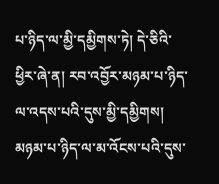པ་ཉིད་ལ་མྱི་དམྱིགས་ཏེ། དེ་ཅིའི་ཕྱིར་ཞེ་ན། རབ་འབྱོར་མཉམ་པ་ཉིད་ལ་འདས་པའི་དུས་མྱི་དམྱིགས། མཉམ་པ་ཉིད་ལ་མ་འོངས་པའི་དུས་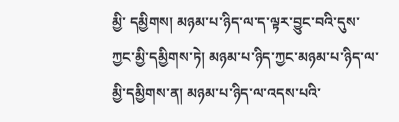མྱི་ དམྱིགས། མཉམ་པ་ཉིད་ལ་ད་ལྟར་བྱུང་བའི་དུས་ཀྱང་མྱི་དམྱིགས་ཏེ། མཉམ་པ་ཉིད་ཀྱང་མཉམ་པ་ཉིད་ལ་མྱི་དམྱིགས་ན། མཉམ་པ་ཉིད་ལ་འདས་པའི་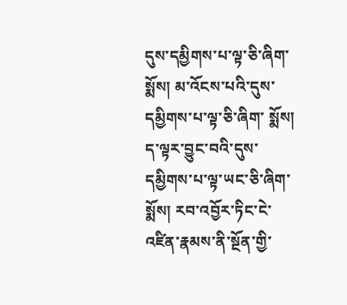དུས་དམྱིགས་པ་ལྟ་ཅི་ཞིག་སྨོས། མ་འོངས་པའི་དུས་དམྱིགས་པ་ལྟ་ཅི་ཞིག་ སྨོས། ད་ལྟར་བྱུང་བའི་དུས་དམྱིགས་པ་ལྟ་ཡང་ཅི་ཞིག་སྨོས། རབ་འབྱོར་ཏིང་ངེ་འཛིན་རྣམས་ནི་སྔོན་གྱི་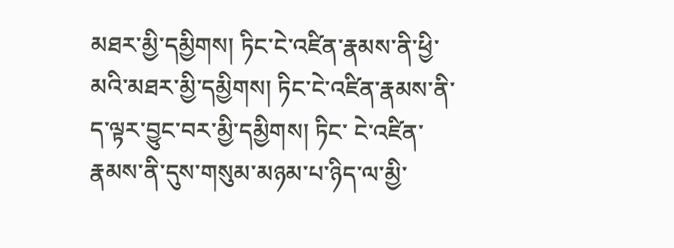མཐར་མྱི་དམྱིགས། ཏིང་ངེ་འཛིན་རྣམས་ནི་ཕྱི་མའི་མཐར་མྱི་དམྱིགས། ཏིང་ངེ་འཛིན་རྣམས་ནི་ད་ལྟར་བྱུང་བར་མྱི་དམྱིགས། ཏིང་ ངེ་འཛིན་རྣམས་ནི་དུས་གསུམ་མཉམ་པ་ཉིད་ལ་མྱི་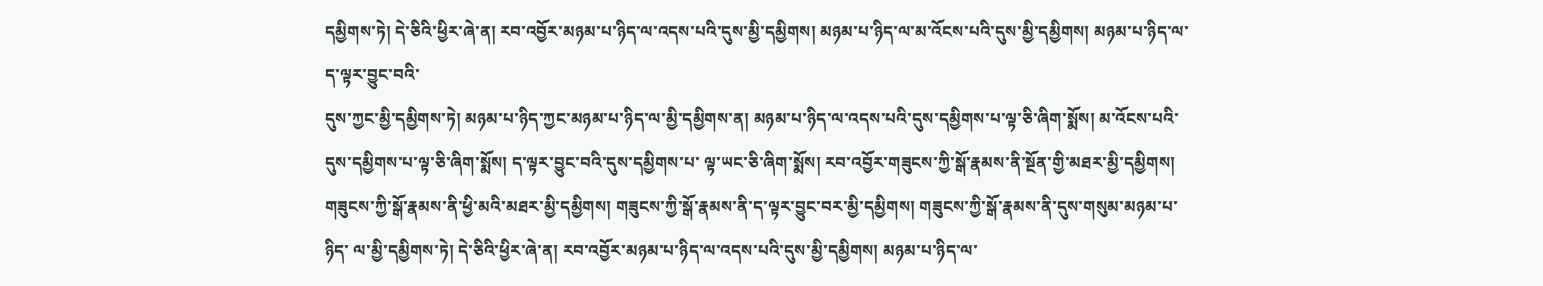དམྱིགས་ཏེ། དེ་ཅིའི་ཕྱིར་ཞེ་ན། རབ་འབྱོར་མཉམ་པ་ཉིད་ལ་འདས་པའི་དུས་མྱི་དམྱིགས། མཉམ་པ་ཉིད་ལ་མ་འོངས་པའི་དུས་མྱི་དམྱིགས། མཉམ་པ་ཉིད་ལ་ད་ལྟར་བྱུང་བའི་
དུས་ཀྱང་མྱི་དམྱིགས་ཏེ། མཉམ་པ་ཉིད་ཀྱང་མཉམ་པ་ཉིད་ལ་མྱི་དམྱིགས་ན། མཉམ་པ་ཉིད་ལ་འདས་པའི་དུས་དམྱིགས་པ་ལྟ་ཅི་ཞིག་སྨོས། མ་འོངས་པའི་དུས་དམྱིགས་པ་ལྟ་ཅི་ཞིག་སྨོས། ད་ལྟར་བྱུང་བའི་དུས་དམྱིགས་པ་ ལྟ་ཡང་ཅི་ཞིག་སྨོས། རབ་འབྱོར་གཟུངས་ཀྱི་སྒོ་རྣམས་ནི་སྔོན་གྱི་མཐར་མྱི་དམྱིགས། གཟུངས་ཀྱི་སྒོ་རྣམས་ནི་ཕྱི་མའི་མཐར་མྱི་དམྱིགས། གཟུངས་ཀྱི་སྒོ་རྣམས་ནི་ད་ལྟར་བྱུང་བར་མྱི་དམྱིགས། གཟུངས་ཀྱི་སྒོ་རྣམས་ནི་དུས་གསུམ་མཉམ་པ་ཉིད་ ལ་མྱི་དམྱིགས་ཏེ། དེ་ཅིའི་ཕྱིར་ཞེ་ན། རབ་འབྱོར་མཉམ་པ་ཉིད་ལ་འདས་པའི་དུས་མྱི་དམྱིགས། མཉམ་པ་ཉིད་ལ་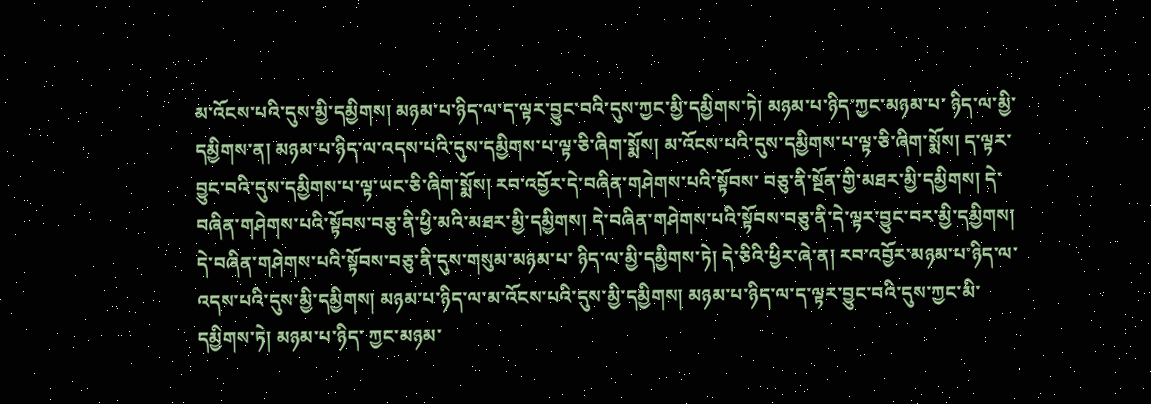མ་འོངས་པའི་དུས་མྱི་དམྱིགས། མཉམ་པ་ཉིད་ལ་ད་ལྟར་བྱུང་བའི་དུས་ཀྱང་མྱི་དམྱིགས་ཏེ། མཉམ་པ་ཉིད་ཀྱང་མཉམ་པ་ ཉིད་ལ་མྱི་དམྱིགས་ན། མཉམ་པ་ཉིད་ལ་འདས་པའི་དུས་དམྱིགས་པ་ལྟ་ཅི་ཞིག་སྨོས། མ་འོངས་པའི་དུས་དམྱིགས་པ་ལྟ་ཅི་ཞིག་སྨོས། ད་ལྟར་བྱུང་བའི་དུས་དམྱིགས་པ་ལྟ་ཡང་ཅི་ཞིག་སྨོས། རབ་འབྱོར་དེ་བཞིན་གཤེགས་པའི་སྟོབས་ བཅུ་ནི་སྔོན་གྱི་མཐར་མྱི་དམྱིགས། དེ་བཞིན་གཤེགས་པའི་སྟོབས་བཅུ་ནི་ཕྱི་མའི་མཐར་མྱི་དམྱིགས། དེ་བཞིན་གཤེགས་པའི་སྟོབས་བཅུ་ནི་དེ་ལྟར་བྱུང་བར་མྱི་དམྱིགས། དེ་བཞིན་གཤེགས་པའི་སྟོབས་བཅུ་ནི་དུས་གསུམ་མཉམ་པ་ ཉིད་ལ་མྱི་དམྱིགས་ཏེ། དེ་ཅིའི་ཕྱིར་ཞེ་ན། རབ་འབྱོར་མཉམ་པ་ཉིད་ལ་འདས་པའི་དུས་མྱི་དམྱིགས། མཉམ་པ་ཉིད་ལ་མ་འོངས་པའི་དུས་མྱི་དམྱིགས། མཉམ་པ་ཉིད་ལ་ད་ལྟར་བྱུང་བའི་དུས་ཀྱང་མི་དམྱིགས་ཏེ། མཉམ་པ་ཉིད་ ཀྱང་མཉམ་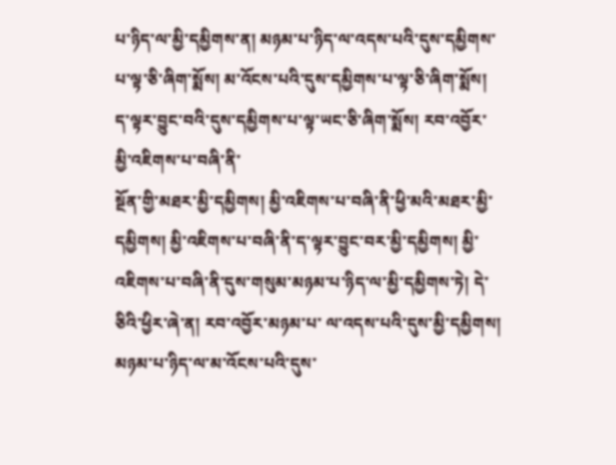པ་ཉིད་ལ་མྱི་དམྱིགས་ན། མཉམ་པ་ཉིད་ལ་འདས་པའི་དུས་དམྱིགས་པ་ལྟ་ཅི་ཞིག་སྨོས། མ་འོངས་པའི་དུས་དམྱིགས་པ་ལྟ་ཅི་ཞིག་སྨོས། ད་ལྟར་བྱུང་བའི་དུས་དམྱིགས་པ་ལྟ་ཡང་ཅི་ཞིག་སྨོས། རབ་འབྱོར་མྱི་འཇིགས་པ་བཞི་ནི་
སྔོན་གྱི་མཐར་མྱི་དམྱིགས། མྱི་འཇིགས་པ་བཞི་ནི་ཕྱི་མའི་མཐར་མྱི་དམྱིགས། མྱི་འཇིགས་པ་བཞི་ནི་ད་ལྟར་བྱུང་བར་མྱི་དམྱིགས། མྱི་འཇིགས་པ་བཞི་ནི་དུས་གསུམ་མཉམ་པ་ཉིད་ལ་མྱི་དམྱིགས་ཏེ། དེ་ཅིའི་ཕྱིར་ཞེ་ན། རབ་འབྱོར་མཉམ་པ་ ལ་འདས་པའི་དུས་མྱི་དམྱིགས། མཉམ་པ་ཉིད་ལ་མ་འོངས་པའི་དུས་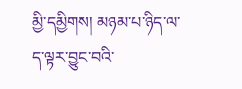མྱི་དམྱིགས། མཉམ་པ་ཉིད་ལ་ད་ལྟར་བྱུང་བའི་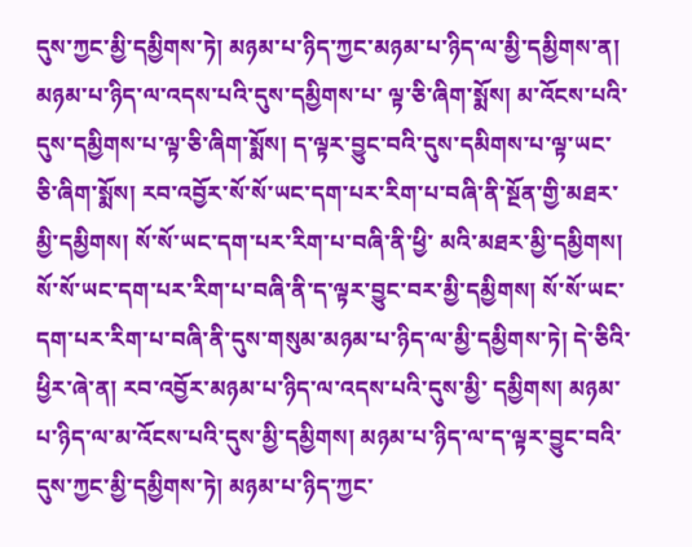དུས་ཀྱང་མྱི་དམྱིགས་ཏེ། མཉམ་པ་ཉིད་ཀྱང་མཉམ་པ་ཉིད་ལ་མྱི་དམྱིགས་ན། མཉམ་པ་ཉིད་ལ་འདས་པའི་དུས་དམྱིགས་པ་ ལྟ་ཅི་ཞིག་སྨོས། མ་འོངས་པའི་དུས་དམྱིགས་པ་ལྟ་ཅི་ཞིག་སྨོས། ད་ལྟར་བྱུང་བའི་དུས་དམིགས་པ་ལྟ་ཡང་ཅི་ཞིག་སྨོས། རབ་འབྱོར་སོ་སོ་ཡང་དག་པར་རིག་པ་བཞི་ནི་སྔོན་གྱི་མཐར་མྱི་དམྱིགས། སོ་སོ་ཡང་དག་པར་རིག་པ་བཞི་ནི་ཕྱི་ མའི་མཐར་མྱི་དམྱིགས། སོ་སོ་ཡང་དག་པར་རིག་པ་བཞི་ནི་ད་ལྟར་བྱུང་བར་མྱི་དམྱིགས། སོ་སོ་ཡང་དག་པར་རིག་པ་བཞི་ནི་དུས་གསུམ་མཉམ་པ་ཉིད་ལ་མྱི་དམྱིགས་ཏེ། དེ་ཅིའི་ཕྱིར་ཞེ་ན། རབ་འབྱོར་མཉམ་པ་ཉིད་ལ་འདས་པའི་དུས་མྱི་ དམྱིགས། མཉམ་པ་ཉིད་ལ་མ་འོངས་པའི་དུས་མྱི་དམྱིགས། མཉམ་པ་ཉིད་ལ་ད་ལྟར་བྱུང་བའི་དུས་ཀྱང་མྱི་དམྱིགས་ཏེ། མཉམ་པ་ཉིད་ཀྱང་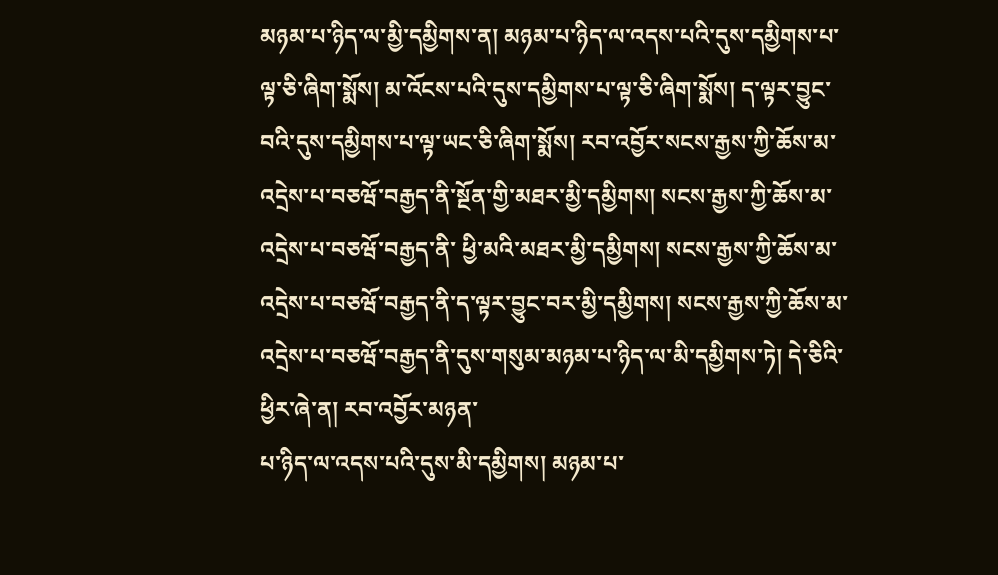མཉམ་པ་ཉིད་ལ་མྱི་དམྱིགས་ན། མཉམ་པ་ཉིད་ལ་འདས་པའི་དུས་དམྱིགས་པ་ལྟ་ཅི་ཞིག་སྨོས། མ་འོངས་པའི་དུས་དམྱིགས་པ་ལྟ་ཅི་ཞིག་སྨོས། ད་ལྟར་བྱུང་བའི་དུས་དམྱིགས་པ་ལྟ་ཡང་ཅི་ཞིག་སྨོས། རབ་འབྱོར་སངས་རྒྱས་ཀྱི་ཆོས་མ་འདྲེས་པ་བཅཝོ་བརྒྱད་ནི་སྔོན་གྱི་མཐར་མྱི་དམྱིགས། སངས་རྒྱས་ཀྱི་ཆོས་མ་འདྲེས་པ་བཅཝོ་བརྒྱད་ནི་ ཕྱི་མའི་མཐར་མྱི་དམྱིགས། སངས་རྒྱས་ཀྱི་ཆོས་མ་འདྲེས་པ་བཅཝོ་བརྒྱད་ནི་ད་ལྟར་བྱུང་བར་མྱི་དམྱིགས། སངས་རྒྱས་ཀྱི་ཆོས་མ་འདྲེས་པ་བཅཝོ་བརྒྱད་ནི་དུས་གསུམ་མཉམ་པ་ཉིད་ལ་མི་དམྱིགས་ཏེ། དེ་ཅིའི་ཕྱིར་ཞེ་ན། རབ་འབྱོར་མཉན་
པ་ཉིད་ལ་འདས་པའི་དུས་མི་དམྱིགས། མཉམ་པ་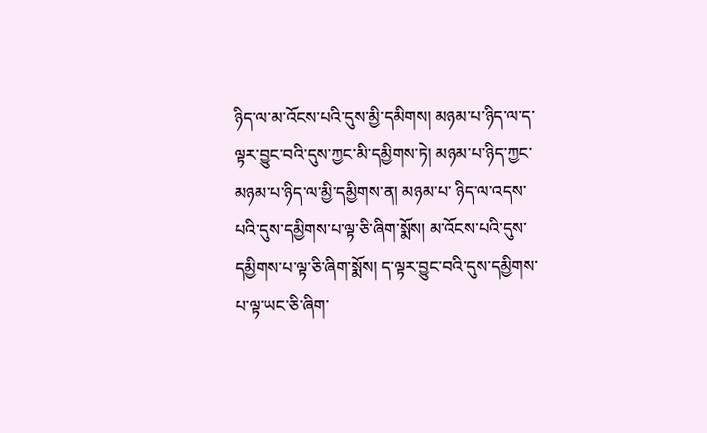ཉིད་ལ་མ་འོངས་པའི་དུས་མྱི་དམིགས། མཉམ་པ་ཉིད་ལ་ད་ལྟར་བྱུང་བའི་དུས་ཀྱང་མི་དམྱིགས་ཏེ། མཉམ་པ་ཉིད་ཀྱང་མཉམ་པ་ཉིད་ལ་མྱི་དམྱིགས་ན། མཉམ་པ་ ཉིད་ལ་འདས་པའི་དུས་དམྱིགས་པ་ལྟ་ཅི་ཞིག་སྨོས། མ་འོངས་པའི་དུས་དམྱིགས་པ་ལྟ་ཅི་ཞིག་སྨོས། ད་ལྟར་བྱུང་བའི་དུས་དམྱིགས་པ་ལྟ་ཡང་ཅི་ཞིག་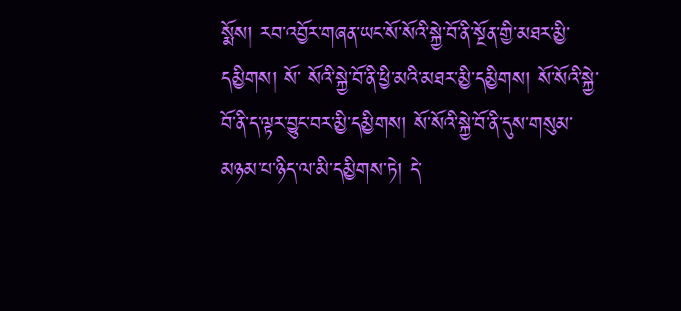སྨོས། རབ་འབྱོར་གཞན་ཡང་སོ་སོའི་སྐྱེ་བོ་ནི་སྔོན་གྱི་མཐར་མྱི་དམྱིགས། སོ་ སོའི་སྐྱེ་བོ་ནི་ཕྱི་མའི་མཐར་མྱི་དམྱིགས། སོ་སོའི་སྐྱེ་བོ་ནི་ད་ལྟར་བྱུང་བར་མྱི་དམྱིགས། སོ་སོའི་སྐྱེ་བོ་ནི་དུས་གསུམ་མཉམ་པ་ཉིད་ལ་མི་དམྱིགས་ཏེ། དེ་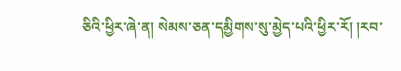ཅིའི་ཕྱིར་ཞེ་ན། སེམས་ཅན་དམྱིགས་སུ་མྱེད་པའི་ཕྱིར་རོ། །རབ་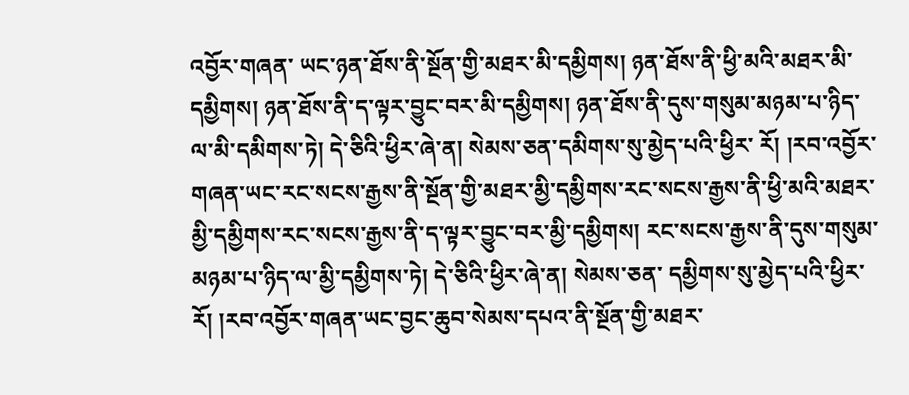འབྱོར་གཞན་ ཡང་ཉན་ཐོས་ནི་སྔོན་གྱི་མཐར་མི་དམྱིགས། ཉན་ཐོས་ནི་ཕྱི་མའི་མཐར་མི་དམྱིགས། ཉན་ཐོས་ནི་ད་ལྟར་བྱུང་བར་མི་དམྱིགས། ཉན་ཐོས་ནི་དུས་གསུམ་མཉམ་པ་ཉིད་ལ་མི་དམིགས་ཏེ། དེ་ཅིའི་ཕྱིར་ཞེ་ན། སེམས་ཅན་དམིགས་སུ་མྱེད་པའི་ཕྱིར་ རོ། །རབ་འབྱོར་གཞན་ཡང་རང་སངས་རྒྱས་ནི་སྔོན་གྱི་མཐར་མྱི་དམྱིགས་རང་སངས་རྒྱས་ནི་ཕྱི་མའི་མཐར་མྱི་དམྱིགས་རང་སངས་རྒྱས་ནི་ད་ལྟར་བྱུང་བར་མྱི་དམྱིགས། རང་སངས་རྒྱས་ནི་དུས་གསུམ་མཉམ་པ་ཉིད་ལ་མྱི་དམྱིགས་ཏེ། དེ་ཅིའི་ཕྱིར་ཞེ་ན། སེམས་ཅན་ དམྱིགས་སུ་མྱེད་པའི་ཕྱིར་རོ། །རབ་འབྱོར་གཞན་ཡང་བྱང་ཆུབ་སེམས་དཔའ་ནི་སྔོན་གྱི་མཐར་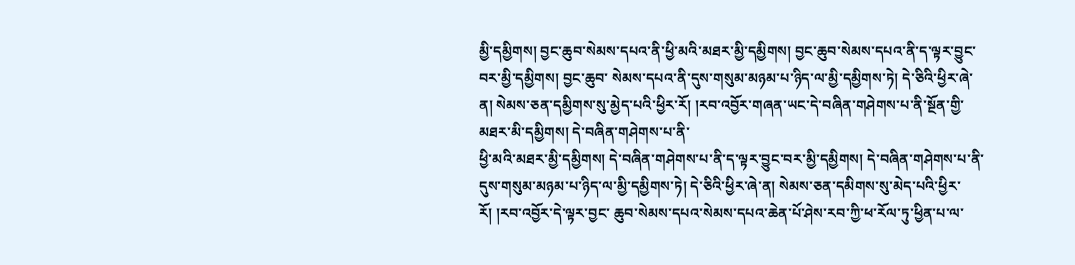མྱི་དམྱིགས། བྱང་ཆུབ་སེམས་དཔའ་ནི་ཕྱི་མའི་མཐར་མྱི་དམྱིགས། བྱང་ཆུབ་སེམས་དཔའ་ནི་ད་ལྟར་བྱུང་བར་མྱི་དམྱིགས། བྱང་ཆུབ་ སེམས་དཔའ་ནི་དུས་གསུམ་མཉམ་པ་ཉིད་ལ་མྱི་དམྱིགས་ཏེ། དེ་ཅིའི་ཕྱིར་ཞེ་ན། སེམས་ཅན་དམྱིགས་སུ་མྱེད་པའི་ཕྱིར་རོ། །རབ་འབྱོར་གཞན་ཡང་དེ་བཞིན་གཤེགས་པ་ནི་སྔོན་གྱི་མཐར་མི་དམྱིགས། དེ་བཞིན་གཤེགས་པ་ནི་
ཕྱི་མའི་མཐར་མྱི་དམྱིགས། དེ་བཞིན་གཤེགས་པ་ནི་ད་ལྟར་བྱུང་བར་མྱི་དམྱིགས། དེ་བཞིན་གཤེགས་པ་ནི་དུས་གསུམ་མཉམ་པ་ཉིད་ལ་མྱི་དམྱིགས་ཏེ། དེ་ཅིའི་ཕྱིར་ཞེ་ན། སེམས་ཅན་དམིགས་སུ་མེད་པའི་ཕྱིར་རོ། །རབ་འབྱོར་དེ་ལྟར་བྱང་ ཆུབ་སེམས་དཔའ་སེམས་དཔའ་ཆེན་པོ་ཤེས་རབ་ཀྱི་ཕ་རོལ་ཏུ་ཕྱིན་པ་ལ་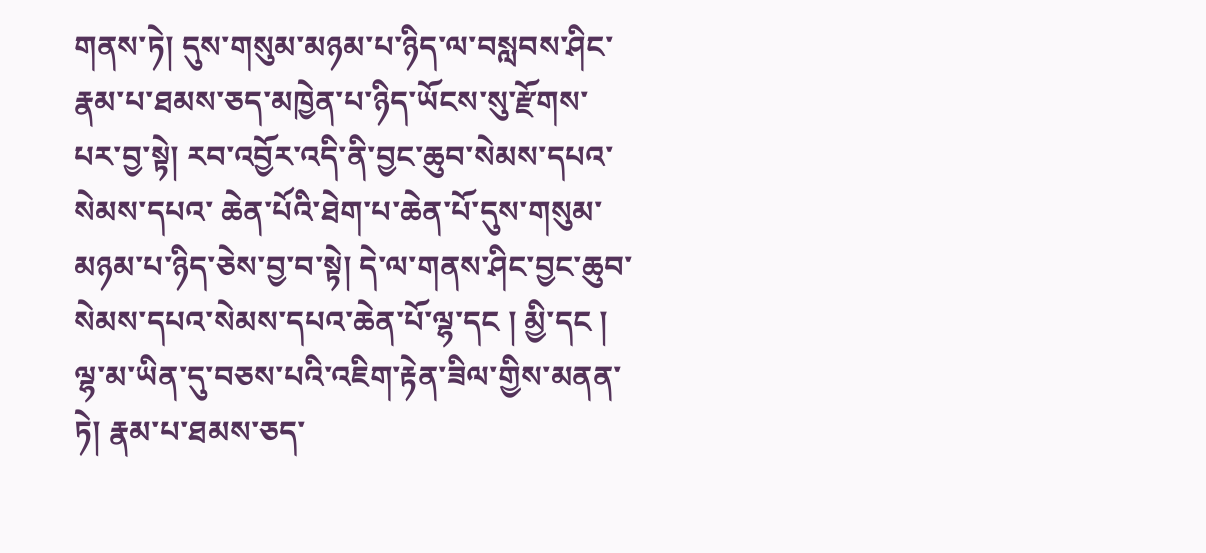གནས་ཏེ། དུས་གསུམ་མཉམ་པ་ཉིད་ལ་བསླབས་ཤིང་རྣམ་པ་ཐམས་ཅད་མཁྱེན་པ་ཉིད་ཡོངས་སུ་རྫོགས་པར་བྱ་སྟེ། རབ་འབྱོར་འདི་ནི་བྱང་ཆུབ་སེམས་དཔའ་སེམས་དཔའ་ ཆེན་པོའི་ཐེག་པ་ཆེན་པོ་དུས་གསུམ་མཉམ་པ་ཉིད་ཅེས་བྱ་བ་སྟེ། དེ་ལ་གནས་ཤིང་བྱང་ཆུབ་སེམས་དཔའ་སེམས་དཔའ་ཆེན་པོ་ལྷ་དང ། མྱི་དང ། ལྷ་མ་ཡིན་དུ་བཅས་པའི་འཇིག་རྟེན་ཟིལ་གྱིས་མནན་ཏེ། རྣམ་པ་ཐམས་ཅད་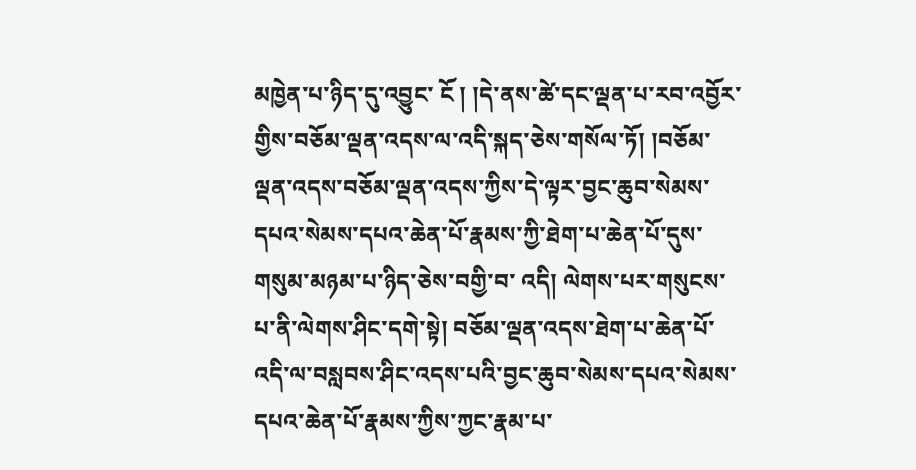མཁྱེན་པ་ཉིད་དུ་འབྱུང་ ངོ ། །དེ་ནས་ཚེ་དང་ལྡན་པ་རབ་འབྱོར་གྱིས་བཅོམ་ལྡན་འདས་ལ་འདི་སྐད་ཅེས་གསོལ་ཏོ། །བཅོམ་ལྡན་འདས་བཅོམ་ལྡན་འདས་ཀྱིས་དེ་ལྟར་བྱང་ཆུབ་སེམས་དཔའ་སེམས་དཔའ་ཆེན་པོ་རྣམས་ཀྱི་ཐེག་པ་ཆེན་པོ་དུས་གསུམ་མཉམ་པ་ཉིད་ཅེས་བགྱི་བ་ འདི། ལེགས་པར་གསུངས་པ་ནི་ལེགས་ཤིང་དགེ་སྟེ། བཅོམ་ལྡན་འདས་ཐེག་པ་ཆེན་པོ་འདི་ལ་བསླབས་ཤིང་འདས་པའི་བྱང་ཆུབ་སེམས་དཔའ་སེམས་དཔའ་ཆེན་པོ་རྣམས་ཀྱིས་ཀྱང་རྣམ་པ་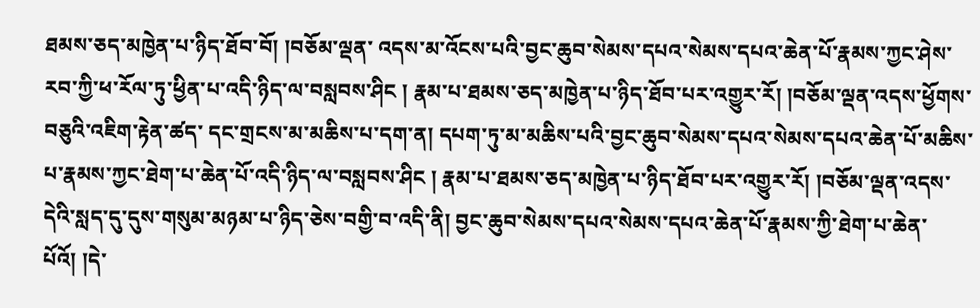ཐམས་ཅད་མཁྱེན་པ་ཉིད་ཐོབ་བོ། །བཅོམ་ལྡན་ འདས་མ་འོངས་པའི་བྱང་ཆུབ་སེམས་དཔའ་སེམས་དཔའ་ཆེན་པོ་རྣམས་ཀྱང་ཤེས་རབ་ཀྱི་ཕ་རོལ་ཏུ་ཕྱིན་པ་འདི་ཉིད་ལ་བསླབས་ཤིང ། རྣམ་པ་ཐམས་ཅད་མཁྱེན་པ་ཉིད་ཐོབ་པར་འགྱུར་རོ། །བཅོམ་ལྡན་འདས་ཕྱོགས་བཅུའི་འཇིག་རྟེན་ཚད་ དང་གྲངས་མ་མཆིས་པ་དག་ན། དཔག་ཏུ་མ་མཆིས་པའི་བྱང་ཆུབ་སེམས་དཔའ་སེམས་དཔའ་ཆེན་པོ་མཆིས་པ་རྣམས་ཀྱང་ཐེག་པ་ཆེན་པོ་འདི་ཉིད་ལ་བསླབས་ཤིང ། རྣམ་པ་ཐམས་ཅད་མཁྱེན་པ་ཉིད་ཐོབ་པར་འགྱུར་རོ། །བཅོམ་ལྡན་འདས་
དེའི་སླད་དུ་དུས་གསུམ་མཉམ་པ་ཉིད་ཅེས་བགྱི་བ་འདི་ནི། བྱང་ཆུབ་སེམས་དཔའ་སེམས་དཔའ་ཆེན་པོ་རྣམས་ཀྱི་ཐེག་པ་ཆེན་པོའོ། །དེ་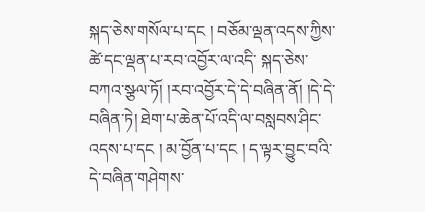སྐད་ཅེས་གསོལ་པ་དང ། བཅོམ་ལྡན་འདས་ཀྱིས་ཚེ་དང་ལྡན་པ་རབ་འབྱོར་ལ་འདི་ སྐད་ཅེས་བཀའ་སྩལ་ཏོ། །རབ་འབྱོར་དེ་དེ་བཞིན་ནོ། །དེ་དེ་བཞིན་ཏེ། ཐེག་པ་ཆེན་པོ་འདི་ལ་བསླབས་ཤིང་འདས་པ་དང ། མ་བྱོན་པ་དང ། ད་ལྟར་བྱུང་བའི་དེ་བཞིན་གཤེགས་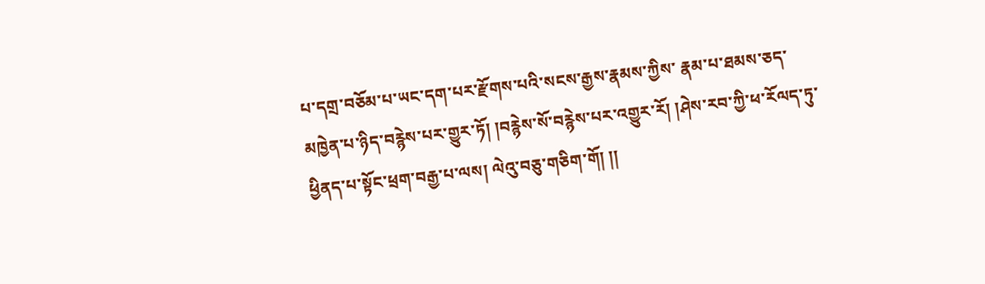པ་དགྲ་བཅོམ་པ་ཡང་དག་པར་རྫོགས་པའི་སངས་རྒྱས་རྣམས་ཀྱིས་ རྣམ་པ་ཐམས་ཅད་མཁྱེན་པ་ཉིད་བརྙེས་པར་གྱུར་ཏོ། །བརྙེས་སོ་བརྙེས་པར་འགྱུར་རོ། །ཤེས་རབ་ཀྱི་ཕ་རོལད་ཏུ་ཕྱིནད་པ་སྟོང་ཕྲག་བརྒྱ་པ་ལས། ལེའུ་བཅུ་གཅིག་གོ། །།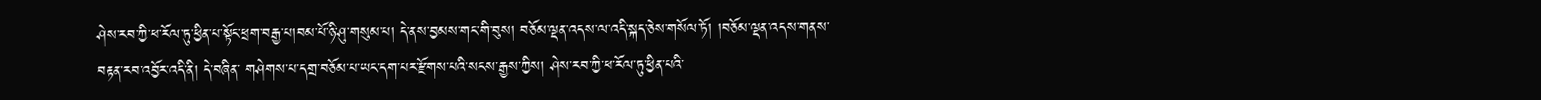ཤེས་རབ་ཀྱི་ཕ་རོལ་ཏུ་ཕྱིན་པ་སྟོང་ཕྲག་བརྒྱ་པ།བམ་པོ་ཉི་ཤུ་གསུམ་པ། དེ་ནས་བྱམས་གང་གི་བུས། བཅོམ་ལྡན་འདས་ལ་འདི་སྐད་ཅེས་གསོལ་ཏོ། །བཅོམ་ལྡན་འདས་གནས་བརྟན་རབ་འབྱོར་འདི་ནི། དེ་བཞིན་ གཤེགས་པ་དགྲ་བཅོམ་པ་ཡང་དག་པར་རྫོགས་པའི་སངས་རྒྱས་ཀྱིས། ཤེས་རབ་ཀྱི་ཕ་རོལ་ཏུ་ཕྱིན་པའི་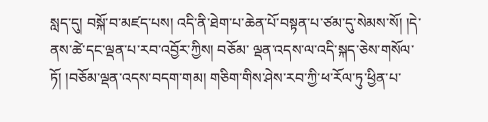སླད་དུ། བསྐོ་བ་མཛད་པས། འདི་ནི་ཐེག་པ་ཆེན་པོ་བསྟན་པ་ཙམ་དུ་སེམས་སོ། །དེ་ནས་ཚེ་དང་ལྡན་པ་རབ་འབྱོར་ཀྱིས། བཅོམ་ ལྡན་འདས་ལ་འདི་སྐད་ཅེས་གསོལ་ཏོ། །བཅོམ་ལྡན་འདས་བདག་གམ། གཅིག་གིས་ཤེས་རབ་ཀྱི་ཕ་རོལ་ཏུ་ཕྱིན་པ་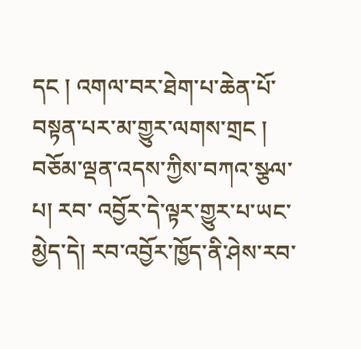དང ། འགལ་བར་ཐེག་པ་ཆེན་པོ་བསྟན་པར་མ་གྱུར་ལགས་གྲང ། བཅོམ་ལྡན་འདས་ཀྱིས་བཀའ་སྩལ་པ། རབ་ འབྱོར་དེ་ལྟར་གྱུར་པ་ཡང་མྱེད་དེ། རབ་འབྱོར་ཁྱོད་ནི་ཤེས་རབ་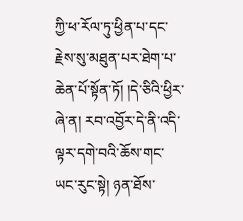ཀྱི་ཕ་རོལ་ཏུ་ཕྱིན་པ་དང་རྗེས་སུ་མཐུན་པར་ཐེག་པ་ཆེན་པོ་སྟོན་ཏོ། །དེ་ཅིའི་ཕྱིར་ཞེ་ན། རབ་འབྱོར་དེ་ནི་འདི་ལྟར་དགེ་བའི་ཆོས་གང་ཡང་རུང་སྟེ། ཉན་ཐོས་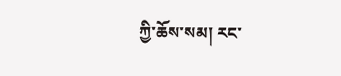ཀྱི་ཆོས་སམ། རང་